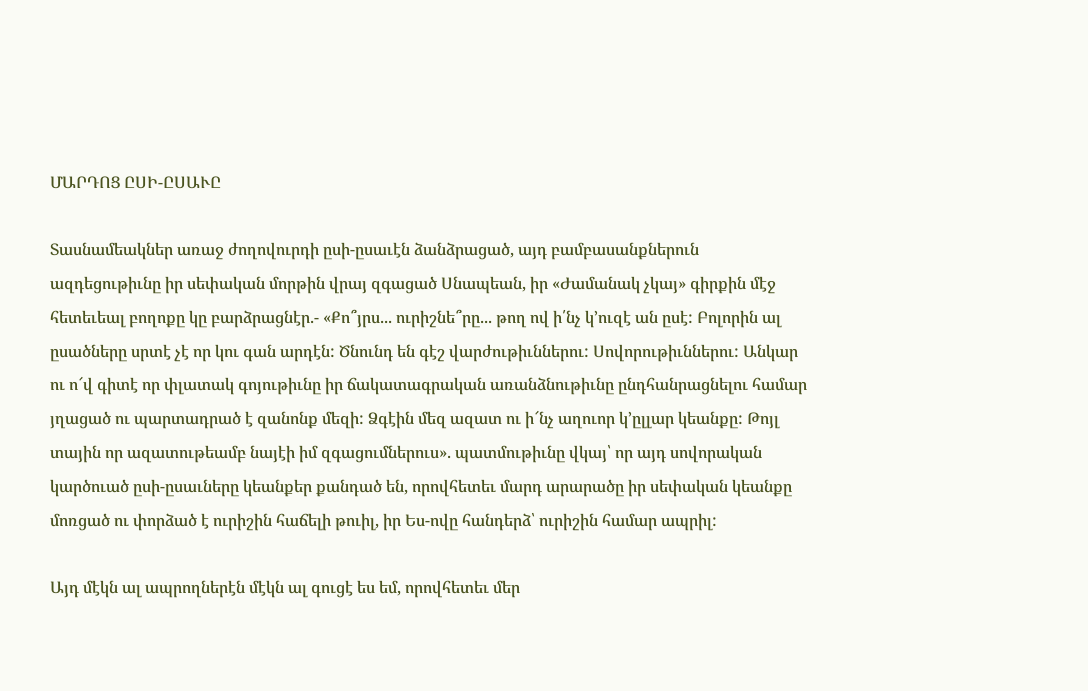ՄԱՐԴՈՑ ԸՍԻ-ԸՍԱՒԸ

Տասնամեակներ առաջ ժողովուրդի ըսի-ըսաւէն ձանձրացած, այդ բամբասանքներուն ազդեցութիւնը իր սեփական մորթին վրայ զգացած Սնապեան, իր «Ժամանակ չկայ» գիրքին մէջ հետեւեալ բողոքը կը բարձրացնէր.- «Քո՞յրս... ուրիշնե՞րը... թող ով ի՛նչ կ՚ուզէ ան ըսէ: Բոլորին ալ ըսածները սրտէ չէ որ կու գան արդէն: Ծնունդ են գէշ վարժութիւններու: Սովորութիւններու: Անկար ու ո՜վ գիտէ որ փլատակ գոյութիւնը իր ճակատագրական առանձնութիւնը ընդհանրացնելու համար յղացած ու պարտադրած է զանոնք մեզի: Ձգէին մեզ ազատ ու ի՜նչ աղուոր կ՚ըլլար կեանքը: Թոյլ տային որ ազատութեամբ նայէի իմ զգացումներուս». պատմութիւնը վկայ՝ որ այդ սովորական կարծուած ըսի-ըսաւները կեանքեր քանդած են, որովհետեւ մարդ արարածը իր սեփական կեանքը մոռցած ու փորձած է ուրիշին հաճելի թուիլ, իր Ես-ովը հանդերձ՝ ուրիշին համար ապրիլ:

Այդ մէկն ալ ապրողներէն մէկն ալ գուցէ ես եմ, որովհետեւ մեր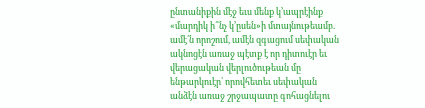ընտանիքին մէջ եւս մենք կ՚ապրէինք «մարդիկ ի՞նչ կ՚ըսեն»ի մտայնութեամբ. ամէ՛ն որոշում, ամէն զգացում սեփական ակնոցէն առաջ պէտք է որ դիտուէր եւ վերացական վերլուծութեան մը ենթարկուէր՝ որովհետեւ սեփական անձէն առաջ շրջապատը գոհացնելու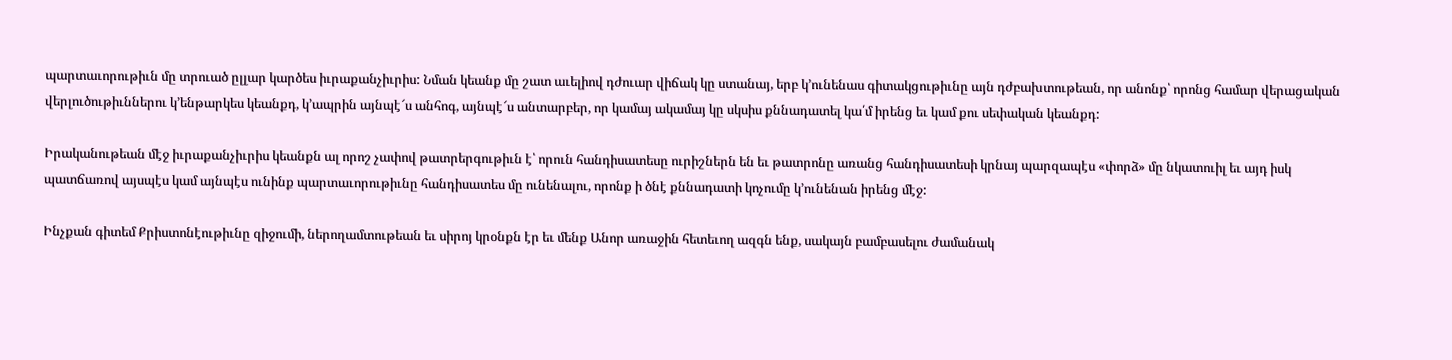պարտաւորութիւն մը տրուած ըլլար կարծես իւրաքանչիւրիս: Նման կեանք մը շատ աւելիով դժուար վիճակ կը ստանայ, երբ կ՚ունենաս գիտակցութիւնը այն դժբախտութեան, որ անոնք՝ որոնց համար վերացական վերլուծութիւններու կ՚ենթարկես կեանքդ, կ՚ապրին այնպէ՜ս անհոգ, այնպէ՜ս անտարբեր, որ կամայ ակամայ կը սկսիս քննադատել կա՛մ իրենց եւ կամ քու սեփական կեանքդ:

Իրականութեան մէջ իւրաքանչիւրիս կեանքն ալ որոշ չափով թատրերգութիւն է՝ որուն հանդիսատեսը ուրիշներն են եւ թատրոնը առանց հանդիսատեսի կրնայ պարզապէս «փորձ» մը նկատուիլ եւ այդ իսկ պատճառով այսպէս կամ այնպէս ունինք պարտաւորութիւնը հանդիսատես մը ունենալու, որոնք ի ծնէ քննադատի կոչումը կ՚ունենան իրենց մէջ:

Ինչքան գիտեմ Քրիստոնէութիւնը զիջումի, ներողամտութեան եւ սիրոյ կրօնքն էր եւ մենք Անոր առաջին հետեւող ազգն ենք, սակայն բամբասելու ժամանակ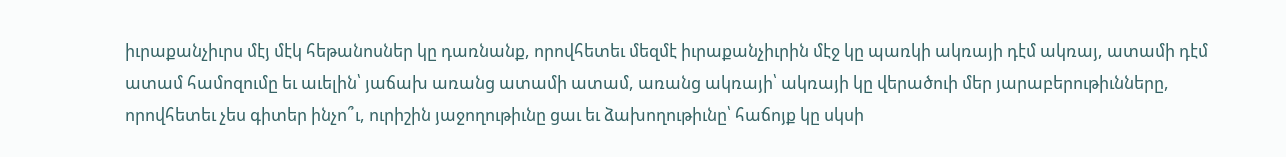իւրաքանչիւրս մէյ մէկ հեթանոսներ կը դառնանք, որովհետեւ մեզմէ իւրաքանչիւրին մէջ կը պառկի ակռայի դէմ ակռայ, ատամի դէմ ատամ համոզումը եւ աւելին՝ յաճախ առանց ատամի ատամ, առանց ակռայի՝ ակռայի կը վերածուի մեր յարաբերութիւնները, որովհետեւ չես գիտեր ինչո՞ւ, ուրիշին յաջողութիւնը ցաւ եւ ձախողութիւնը՝ հաճոյք կը սկսի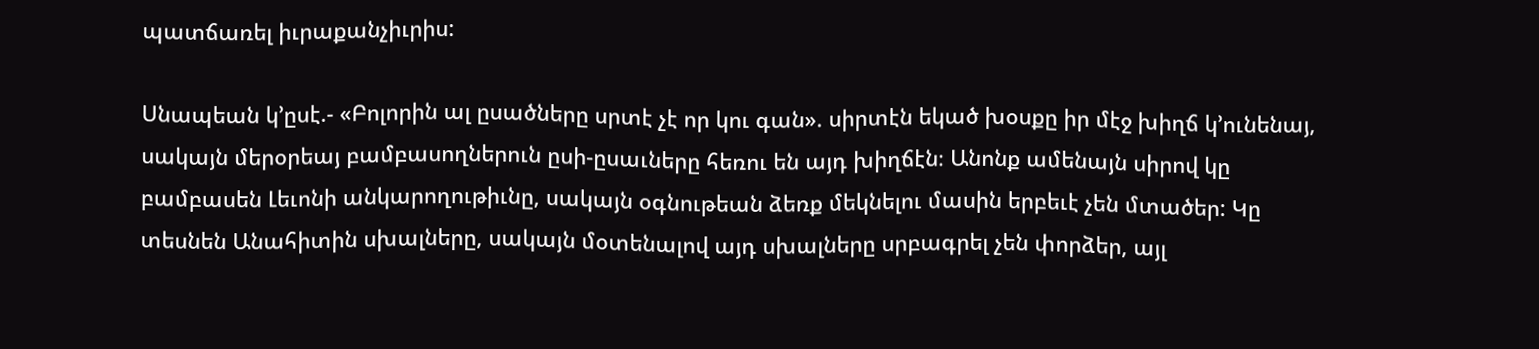պատճառել իւրաքանչիւրիս:

Սնապեան կ՚ըսէ.- «Բոլորին ալ ըսածները սրտէ չէ որ կու գան». սիրտէն եկած խօսքը իր մէջ խիղճ կ՚ունենայ, սակայն մերօրեայ բամբասողներուն ըսի-ըսաւները հեռու են այդ խիղճէն։ Անոնք ամենայն սիրով կը բամբասեն Լեւոնի անկարողութիւնը, սակայն օգնութեան ձեռք մեկնելու մասին երբեւէ չեն մտածեր: Կը տեսնեն Անահիտին սխալները, սակայն մօտենալով այդ սխալները սրբագրել չեն փորձեր, այլ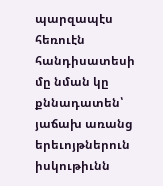պարզապէս հեռուէն հանդիսատեսի մը նման կը քննադատեն՝ յաճախ առանց երեւոյթներուն իսկութիւնն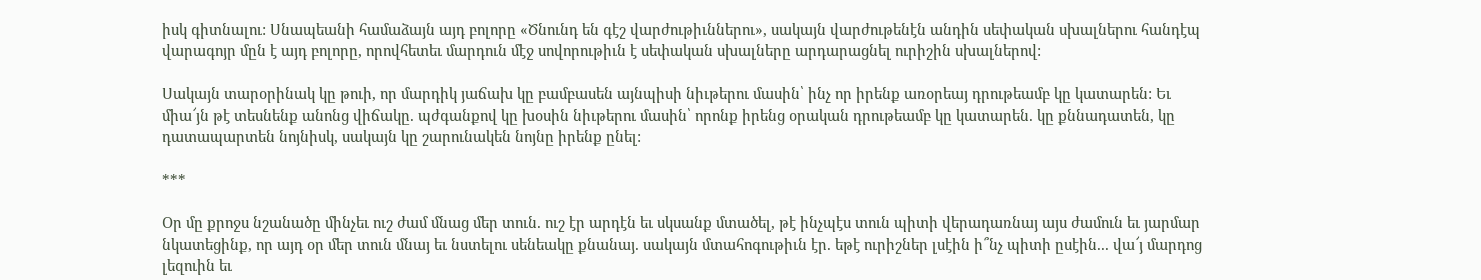իսկ գիտնալու: Սնապեանի համաձայն այդ բոլորը «Ծնունդ են գէշ վարժութիւններու», սակայն վարժութենէն անդին սեփական սխալներու հանդէպ վարագոյր մըն է այդ բոլորը, որովհետեւ մարդուն մէջ սովորութիւն է սեփական սխալները արդարացնել ուրիշին սխալներով:

Սակայն տարօրինակ կը թուի, որ մարդիկ յաճախ կը բամբասեն այնպիսի նիւթերու մասին՝ ինչ որ իրենք առօրեայ դրութեամբ կը կատարեն: Եւ միա՜յն թէ տեսնենք անոնց վիճակը. պժգանքով կը խօսին նիւթերու մասին՝ որոնք իրենց օրական դրութեամբ կը կատարեն. կը քննադատեն, կը դատապարտեն նոյնիսկ, սակայն կը շարունակեն նոյնը իրենք ընել:

***

Օր մը քրոջս նշանածը մինչեւ ուշ ժամ մնաց մեր տուն. ուշ էր արդէն եւ սկսանք մտածել, թէ ինչպէս տուն պիտի վերադառնայ այս ժամուն եւ յարմար նկատեցինք, որ այդ օր մեր տուն մնայ եւ նստելու սենեակը քնանայ. սակայն մտահոգութիւն էր. եթէ ուրիշներ լսէին ի՞նչ պիտի ըսէին... վա՜յ մարդոց լեզուին եւ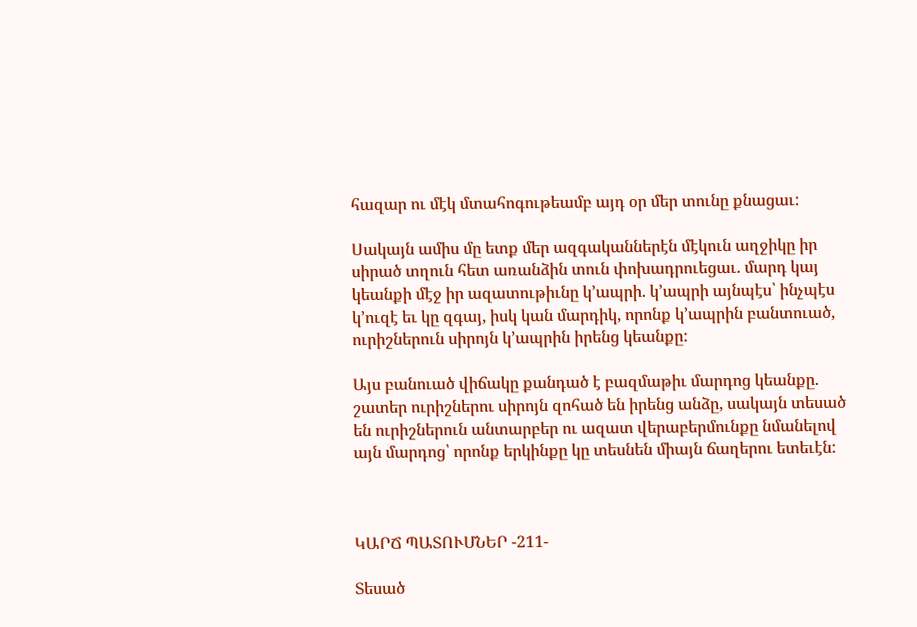հազար ու մէկ մտահոգութեամբ այդ օր մեր տունը քնացաւ:

Սակայն ամիս մը ետք մեր ազգականներէն մէկուն աղջիկը իր սիրած տղուն հետ առանձին տուն փոխադրուեցաւ. մարդ կայ կեանքի մէջ իր ազատութիւնը կ՚ապրի. կ՚ապրի այնպէս՝ ինչպէս կ՚ուզէ եւ կը զգայ, իսկ կան մարդիկ, որոնք կ՚ապրին բանտուած, ուրիշներուն սիրոյն կ՚ապրին իրենց կեանքը:

Այս բանուած վիճակը քանդած է բազմաթիւ մարդոց կեանքը. շատեր ուրիշներու սիրոյն զոհած են իրենց անձը, սակայն տեսած են ուրիշներուն անտարբեր ու ազատ վերաբերմունքը նմանելով այն մարդոց՝ որոնք երկինքը կը տեսնեն միայն ճաղերու ետեւէն:



ԿԱՐՃ ՊԱՏՈՒՄՆԵՐ -211-

Տեսած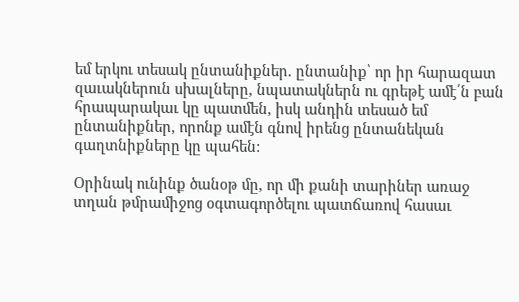եմ երկու տեսակ ընտանիքներ. ընտանիք՝ որ իր հարազատ զաւակներուն սխալները, նպատակներն ու գրեթէ ամէ՛ն բան հրապարակաւ կը պատմեն, իսկ անդին տեսած եմ ընտանիքներ, որոնք ամէն գնով իրենց ընտանեկան գաղտնիքները կը պահեն:

Օրինակ ունինք ծանօթ մը, որ մի քանի տարիներ առաջ տղան թմրամիջոց օգտագործելու պատճառով հասաւ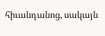հիւանդանոց, սակայն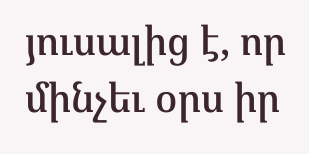յուսալից է, որ մինչեւ օրս իր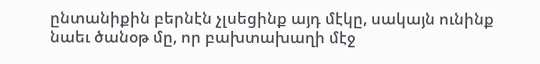ընտանիքին բերնէն չլսեցինք այդ մէկը, սակայն ունինք նաեւ ծանօթ մը, որ բախտախաղի մէջ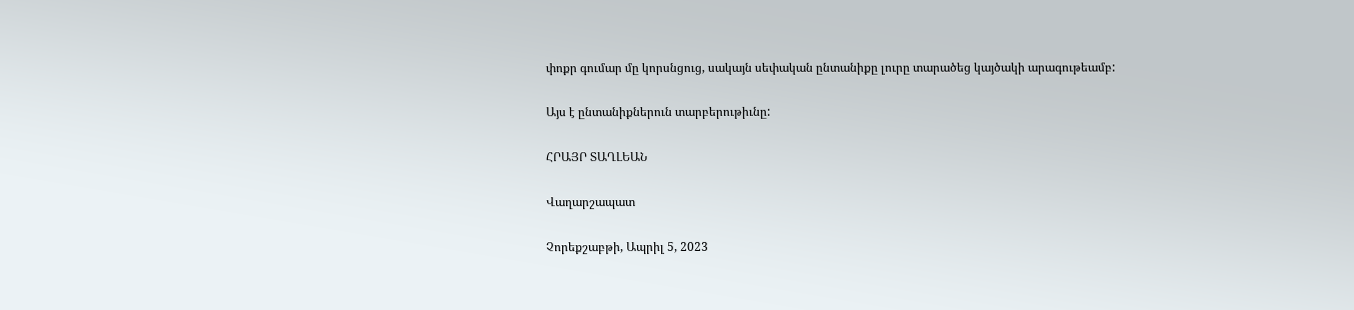փոքր գումար մը կորսնցուց, սակայն սեփական ընտանիքը լուրը տարածեց կայծակի արագութեամբ:

Այս է ընտանիքներուն տարբերութիւնը:

ՀՐԱՅՐ ՏԱՂԼԵԱՆ

Վաղարշապատ

Չորեքշաբթի, Ապրիլ 5, 2023